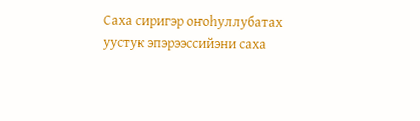Саха сиригэр оҥоһуллубатах уустук эпэрээссийэни саха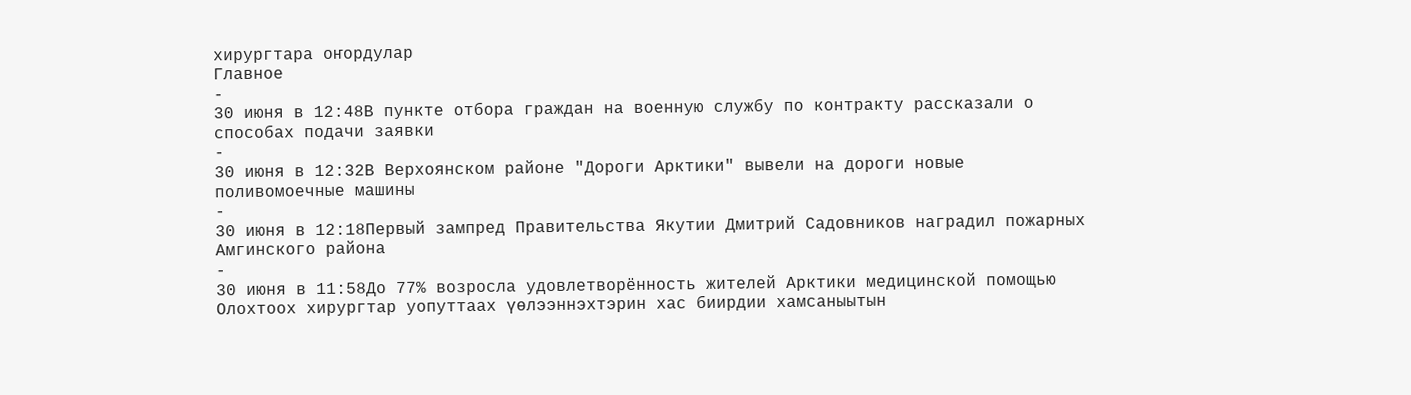хирургтара оҥордулар
Главное
-
30 июня в 12:48В пункте отбора граждан на военную службу по контракту рассказали о способах подачи заявки
-
30 июня в 12:32В Верхоянском районе "Дороги Арктики" вывели на дороги новые поливомоечные машины
-
30 июня в 12:18Первый зампред Правительства Якутии Дмитрий Садовников наградил пожарных Амгинского района
-
30 июня в 11:58До 77% возросла удовлетворённость жителей Арктики медицинской помощью
Олохтоох хирургтар уопуттаах үөлээннэхтэрин хас биирдии хамсаныытын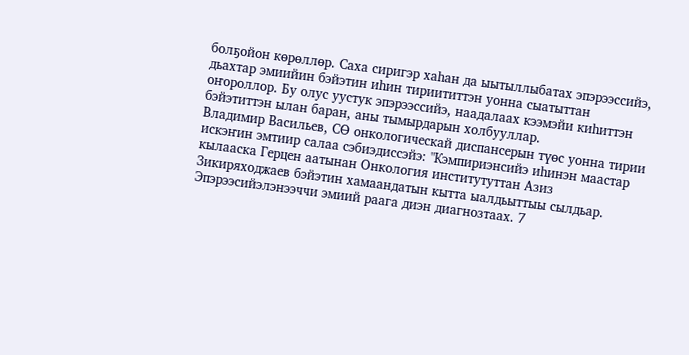болҕойон көрөллөр. Саха сиригэр хаһан да ыытыллыбатах эпэрээссийэ, дьахтар эмиийин бэйэтин иһин тириититтэн уонна сыатыттан оҥороллор. Бу олус уустук эпэрээссийэ, наадалаах кээмэйи киһиттэн бэйэтиттэн ылан баран, аны тымырдарын холбууллар.
Владимир Васильев, СӨ онкологическай диспансерын түөс уонна тирии искэҥин эмтиир салаа сэбиэдиссэйэ: "Кэмпириэнсийэ иһинэн маастар кылааска Герцен аатынан Онкология институтуттан Азиз Зикиряходжаев бэйэтин хамаандатын кытта ыалдьыттыы сылдьар. Эпэрээсийэлэнээччи эмиий раага диэн диагнозтаах. 7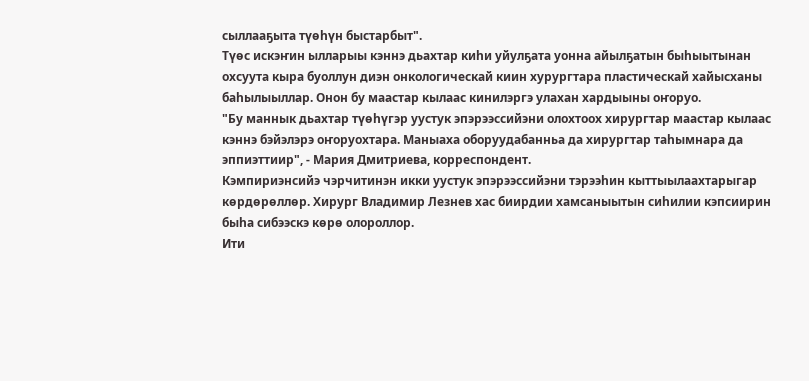сыллааҕыта түөһүн быстарбыт".
Түөс искэҥин ылларыы кэннэ дьахтар киһи уйулҕата уонна айылҕатын быһыытынан охсуута кыра буоллун диэн онкологическай киин хурургтара пластическай хайысханы баһылыыллар. Онон бу маастар кылаас кинилэргэ улахан хардыыны оҥоруо.
"Бу маннык дьахтар түөһүгэр уустук эпэрээссийэни олохтоох хирургтар маастар кылаас кэннэ бэйэлэрэ оҥоруохтара. Маныаха оборуудабанньа да хирургтар таһымнара да эппиэттиир", - Мария Дмитриева, корреспондент.
Кэмпириэнсийэ чэрчитинэн икки уустук эпэрээссийэни тэрээһин кыттыылаахтарыгар көрдөрөллөр. Хирург Владимир Лезнев хас биирдии хамсаныытын сиһилии кэпсиирин быһа сибээскэ көрө олороллор.
Ити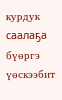курдук саалаҕа бүөргэ үөскээбит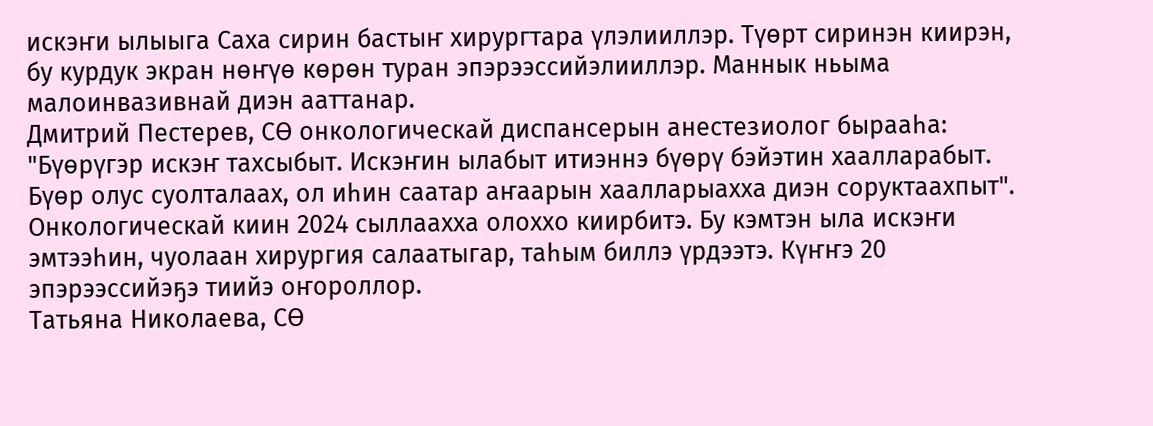искэҥи ылыыга Саха сирин бастыҥ хирургтара үлэлииллэр. Түөрт сиринэн киирэн, бу курдук экран нөҥүө көрөн туран эпэрээссийэлииллэр. Маннык ньыма малоинвазивнай диэн ааттанар.
Дмитрий Пестерев, СӨ онкологическай диспансерын анестезиолог бырааһа: "Бүөрүгэр искэҥ тахсыбыт. Искэҥин ылабыт итиэннэ бүөрү бэйэтин хаалларабыт. Бүөр олус суолталаах, ол иһин саатар аҥаарын хаалларыахха диэн соруктаахпыт".
Онкологическай киин 2024 сыллаахха олоххо киирбитэ. Бу кэмтэн ыла искэҥи эмтээһин, чуолаан хирургия салаатыгар, таһым биллэ үрдээтэ. Күҥҥэ 20 эпэрээссийэҕэ тиийэ оҥороллор.
Татьяна Николаева, СӨ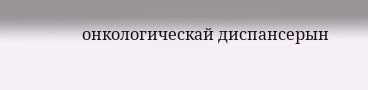онкологическай диспансерын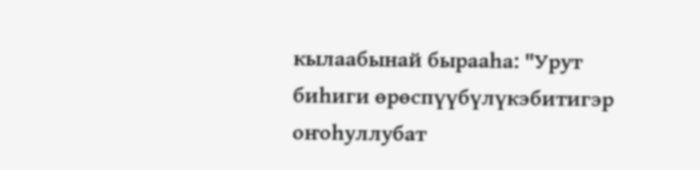кылаабынай бырааһа: "Урут биһиги өрөспүүбүлүкэбитигэр оҥоһуллубат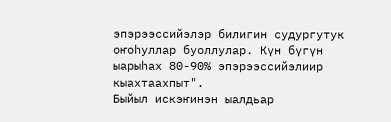эпэрээссийэлэр билигин судургутук оҥоһуллар буоллулар. Күн бүгүн ыарыһах 80-90% эпэрээссийэлиир кыахтаахпыт".
Быйыл искэҥинэн ыалдьар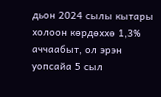дьон 2024 сылы кытары холоон көрдөххө 1,3% аччаабыт, ол эрэн уопсайа 5 сыл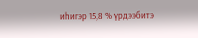иһигэр 15,8 % үрдээбитэ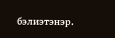бэлиэтэнэр.